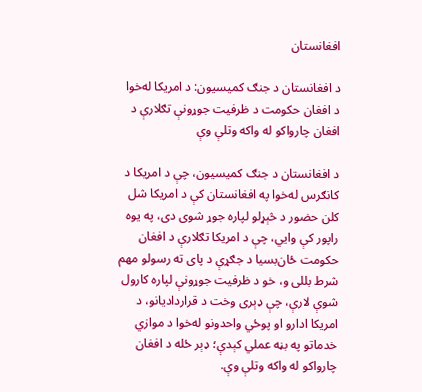افغانستان

د افغانستان د جنګ کمیسیون: د امریکا له‌خوا د افغان حکومت د ظرفیت جوړونې تګلارې د افغان چارواکو له واکه وتلې وې

د افغانستان د جنګ کمیسیون، چې د امریکا د کانګرس له‌خوا په افغانستان کې د امریکا شل کلن حضور د څېړلو لپاره جوړ شوی دی، په یوه راپور کې وايي، چې د امریکا تګلارې د افغان حکومت ځان‌بسیا د جګړې د پای ته رسولو مهم شرط بللی و، خو د ظرفیت جوړونې لپاره کارول شوې لارې، چې ډېری وخت د قراردادیانو، د امریکا ادارو او پوځي واحدونو له‌خوا د موازي خدماتو په بڼه عملي کېدې؛ ډېر ځله د افغان چارواکو له واکه وتلې وې.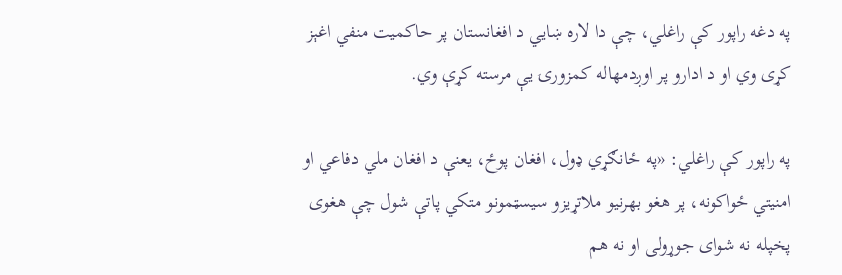په دغه راپور کې راغلي، چې دا لاره ښايي د افغانستان پر حاکمیت منفي اغېز کړی وي او د ادارو پر اوږدمهاله کمزورۍ یې مرسته کړې وي.

په راپور کې راغلي: «په ځانګړي ډول، افغان پوځ، یعنې د افغان ملي دفاعي او امنیتي ځواکونه، پر هغو بهرنيو ملاتړیزو سیسټمونو متکي پاتې شول چې هغوی پخپله نه شوای جوړولی او نه هم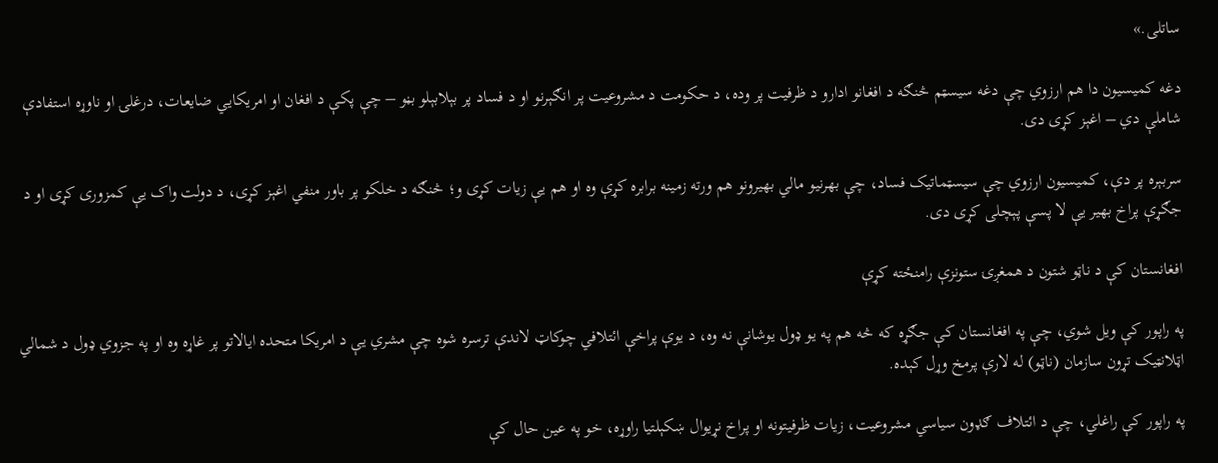ساتلی.»

دغه کمیسیون دا هم ارزوي چې دغه سیسټم څنګه د افغانو ادارو د ظرفیت پر وده، د حکومت د مشروعیت پر انګېرنو او د فساد پر بېلابېلو بڼو – چې پکې د افغان او امریکایي ضایعات، درغلۍ او ناوړه استفادې شاملې دي – اغېز کړی دی.

سربېره پر دې، کمیسیون ارزوي چې سیسټماتیک فساد، چې بهرنیو مالي بهیرونو هم ورته زمینه برابره کړې وه او هم یې زیات کړی و؛ څنګه د خلکو پر باور منفي اغېز کړی، د دولت واک یې کمزوری کړی او د جګړې پراخ بهیر یې لا پسې پېچلی کړی دی.

افغانستان کې د ناټو شتون د همغږۍ ستونزې رامنځته کړې

په راپور کې ویل شوي، چې په افغانستان کې جګړه که څه هم په یو ډول یوشانې نه وه، د یوې پراخې ائتلافي چوکاټ لاندې ترسره شوه چې مشري یې د امریکا متحده ایالاتو پر غاړه وه او په جزوي ډول د شمالي اټلانټیک تړون سازمان (ناټو) له لارې پرمخ وړل کېده.

په راپور کې راغلي، چې د ائتلاف ګډون سیاسي مشروعیت، زیات ظرفیتونه او پراخ نړیوال ښکېلتیا راوړه، خو په عین حال کې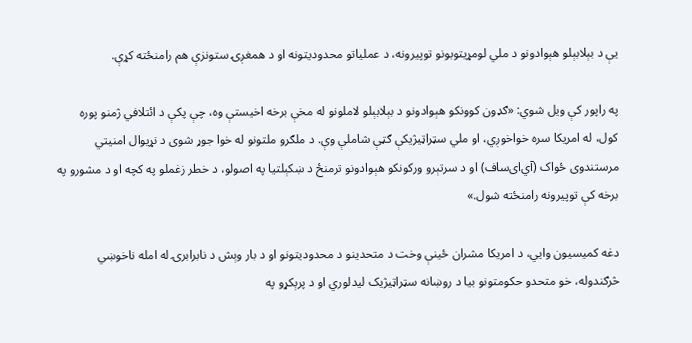یې د بېلابېلو هېوادونو د ملي لومړیتوبونو توپیرونه، د عملیاتو محدودیتونه او د همغږۍ ستونزې هم رامنځته کړې.

په راپور کې ویل شوي: «ګډون کوونکو هېوادونو د بېلابېلو لاملونو له مخې برخه اخیستې وه، چې پکې د ائتلافي ژمنو پوره کول، له امریکا سره خواخوږي، او ملي سټراټیژیکې ګټې شاملې وې. د ملګرو ملتونو له خوا جوړ شوی د نړیوال امنیتي مرستندوی ځواک (آي‌ای‌ساف) او د سرتېرو ورکونکو هېوادونو ترمنځ د ښکېلتیا په اصولو، د خطر زغملو په کچه او د مشورو په برخه کې توپیرونه رامنځته شول.»

دغه کمیسیون وايي، د امریکا مشران ځینې وخت د متحدینو د محدودیتونو او د بار وېش د نابرابرۍ له امله ناخوښي څرګندوله، خو متحدو حکومتونو بیا د روښانه سټراټیژیک لیدلوري او د پرېکړو په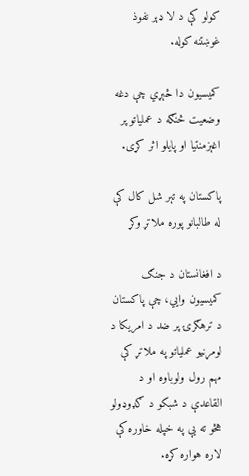کولو کې د لا ډېر نفوذ غوښتنه کوله.

کمیسیون دا څېړي چې دغه وضعیت څنګه د عملیاتو پر اغېزمنتیا او پایلو اثر کړی.

پاکستان په تېر شل کال کې له طالبانو پوره ملاتړ وکړ

د افغانستان د جنګ کمیسیون وايي، چې پاکستان د ترهګرۍ پر ضد د امریکا د لومړنیو عملیاتو په ملاتړ کې مهم رول ولوباوه او د القاعدې د شبکو د ګډوډولو هڅو ته یې په خپله خاوره کې لاره هواره کړه.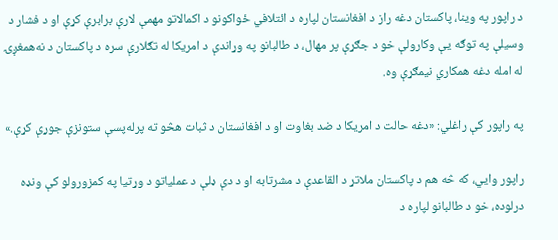د راپور په وینا، پاکستان دغه راز د افغانستان لپاره د ائتلافي ځواکونو د اکمالاتو مهمې لارې برابرې کړې او د فشار د وسیلې په توګه یې وکارولې خو د جګړې پر مهال، د طالبانو په وړاندې د امریکا له تګلارې سره د پاکستان د نه‌همغږۍ له امله دغه همکاري نیمګړې وه.

په راپور کې راغلي: «دغه حالت د امریکا د ضد بغاوت او د افغانستان د ثبات هڅو ته پرله‌پسې ستونزې جوړې کړې.»

راپور وايي، که څه هم د پاکستان ملاتړ د القاعدې د مشرتابه او د دې ډلې د عملیاتو د وړتیا په کمزورولو کې ونډه درلوده، خو د طالبانو لپاره د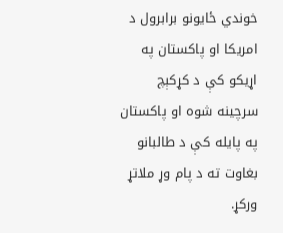خوندي ځایونو برابرول د امریکا او پاکستان په اړیکو کې د کړکېچ سرچینه شوه او پاکستان په پایله کې د طالبانو بغاوت ته د پام وړ ملاتړ ورکړ.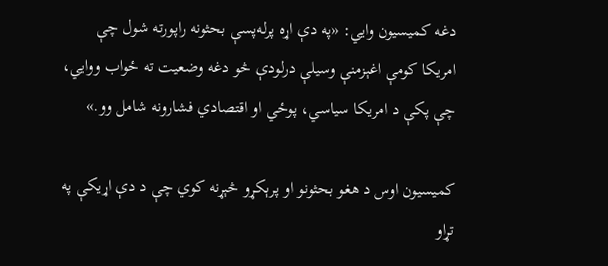دغه کمیسیون وايي: «په دې اړه پرله‌پسې بحثونه راپورته شول چې امریکا کومې اغېزمنې وسیلې درلودې څو دغه وضعیت ته ځواب ووایي، چې پکې د امریکا سیاسي، پوځي او اقتصادي فشارونه شامل وو.»

کمیسیون اوس د هغو بحثونو او پرېکړو څېړنه کوي چې د دې اړیکې په تړاو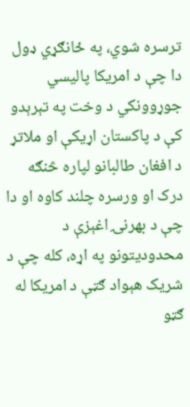ترسره شوي، په ځانګړي ډول دا چې د امریکا پالیسي جوړوونکي د وخت په تېرېدو کې د پاکستان اړیکې او ملاتړ د افغان طالبانو لپاره څنګه درک او ورسره چلند کاوه او دا چې د بهرنۍ اغېزې د محدودیتونو په اړه، کله چې د شریک هېواد ګټې د امریکا له ګټو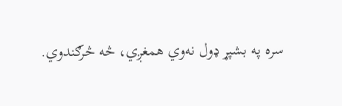سره په بشپړ ډول نه‌وي همغږي، څه څرګندوي.